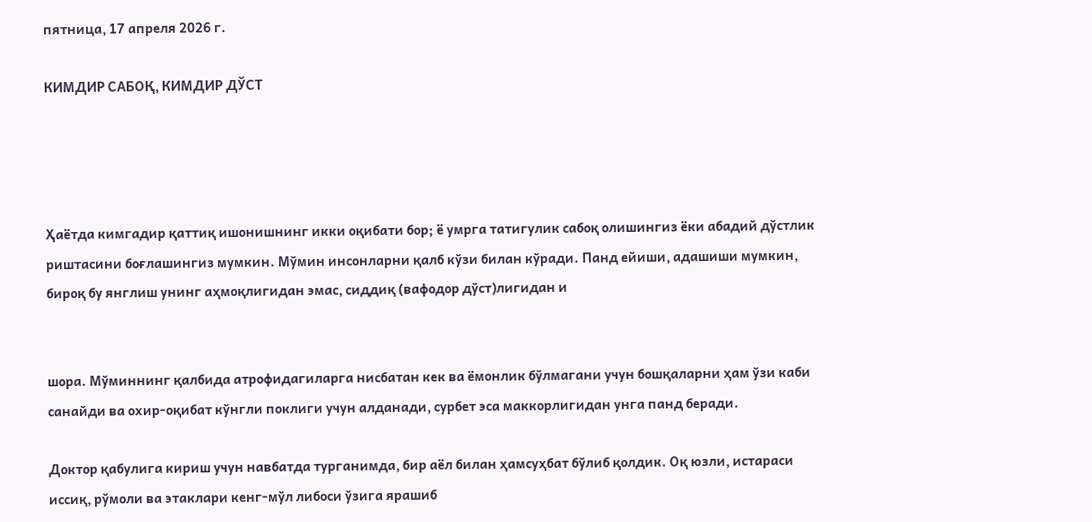пятница, 17 апреля 2026 г.

КИМДИР САБОҚ, КИМДИР ДЎСТ




Ҳаётда кимгадир қаттиқ ишонишнинг икки оқибати бор; ё умрга татигулик сабоқ олишингиз ёки абадий дўстлик риштасини боғлашингиз мумкин. Мўмин инсонларни қалб кўзи билан кўради. Панд ейиши, адашиши мумкин, бироқ бу янглиш унинг аҳмоқлигидан эмас, сиддиқ (вафодор дўст)лигидан и


шора. Мўминнинг қалбида атрофидагиларга нисбатан кек ва ёмонлик бўлмагани учун бошқаларни ҳам ўзи каби санайди ва охир-оқибат кўнгли поклиги учун алданади, сурбет эса маккорлигидан унга панд беради.

Доктор қабулига кириш учун навбатда турганимда, бир аёл билан ҳамсуҳбат бўлиб қолдик. Оқ юзли, истараси иссиқ, рўмоли ва этаклари кенг-мўл либоси ўзига ярашиб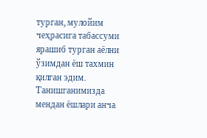турган, мулойим чеҳрасига табассуми ярашиб турган аёлни ўзимдан ёш тахмин қилган эдим. Танишганимизда мендан ёшлари анча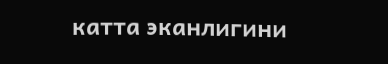катта эканлигини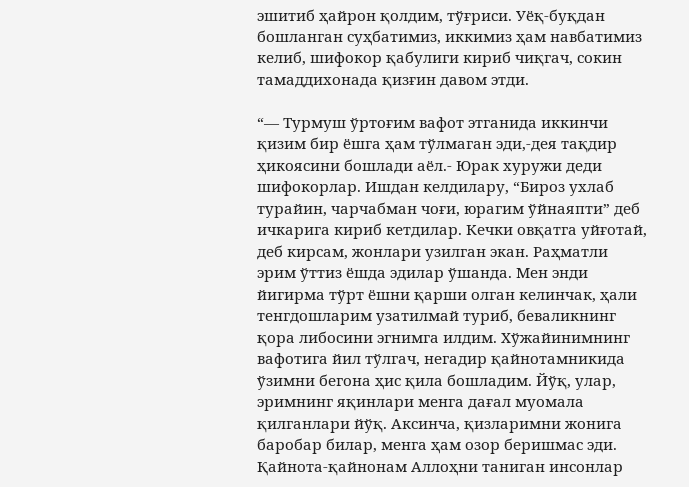эшитиб ҳайрон қолдим, тўғриси. Уёқ-буқдан бошланган суҳбатимиз, иккимиз ҳам навбатимиз келиб, шифокор қабулиги кириб чиқгач, сокин тамаддихонада қизғин давом этди.

“— Турмуш ўртоғим вафот этганида иккинчи қизим бир ёшга ҳам тўлмаган эди,-дея тақдир ҳикоясини бошлади аёл.- Юрак хуружи деди шифокорлар. Ишдан келдилару, “Бироз ухлаб турайин, чарчабман чоғи, юрагим ўйнаяпти” деб ичкарига кириб кетдилар. Кечки овқатга уйғотай, деб кирсам, жонлари узилган экан. Раҳматли эрим ўттиз ёшда эдилар ўшанда. Мен энди йигирма тўрт ёшни қарши олган келинчак, ҳали тенгдошларим узатилмай туриб, беваликнинг қора либосини эгнимга илдим. Хўжайинимнинг вафотига йил тўлгач, негадир қайнотамникида ўзимни бегона ҳис қила бошладим. Йўқ, улар, эримнинг яқинлари менга дағал муомала қилганлари йўқ. Аксинча, қизларимни жонига баробар билар, менга ҳам озор беришмас эди. Қайнота-қайнонам Аллоҳни таниган инсонлар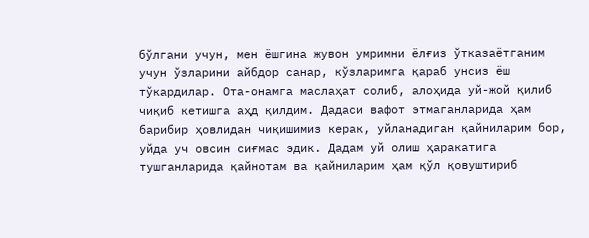бўлгани учун, мен ёшгина жувон умримни ёлғиз ўтказаётганим учун ўзларини айбдор санар, кўзларимга қараб унсиз ёш тўкардилар. Ота-онамга маслаҳат солиб, алоҳида уй-жой қилиб чиқиб кетишга аҳд қилдим. Дадаси вафот этмаганларида ҳам барибир ҳовлидан чиқишимиз керак, уйланадиган қайниларим бор, уйда уч овсин сиғмас эдик. Дадам уй олиш ҳаракатига тушганларида қайнотам ва қайниларим ҳам қўл қовуштириб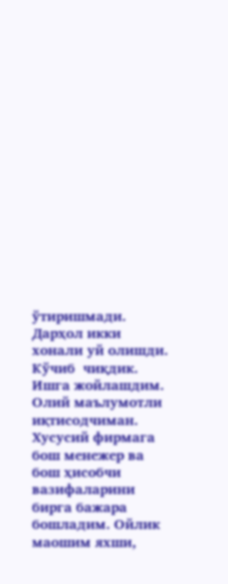ўтиришмади. Дарҳол икки хонали уй олишди. Кўчиб  чиқдик. Ишга жойлашдим. Олий маълумотли иқтисодчиман. Хусусий фирмага бош менежер ва бош ҳисобчи вазифаларини бирга бажара бошладим. Ойлик маошим яхши,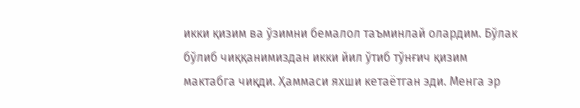икки қизим ва ўзимни бемалол таъминлай олардим. Бўлак бўлиб чиққанимиздан икки йил ўтиб тўнғич қизим мактабга чиқди. Ҳаммаси яхши кетаётган эди. Менга эр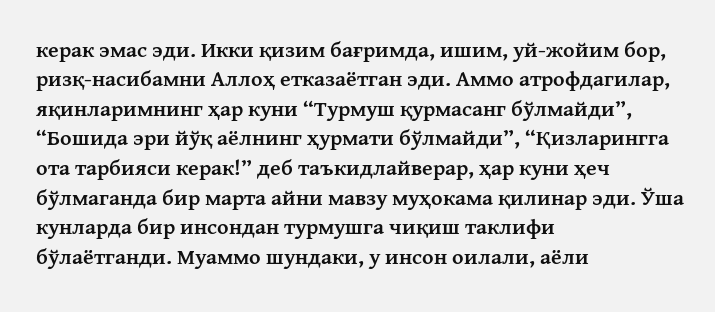керак эмас эди. Икки қизим бағримда, ишим, уй-жойим бор, ризқ-насибамни Аллоҳ етказаётган эди. Аммо атрофдагилар, яқинларимнинг ҳар куни “Турмуш қурмасанг бўлмайди”, “Бошида эри йўқ аёлнинг ҳурмати бўлмайди”, “Қизларингга ота тарбияси керак!” деб таъкидлайверар, ҳар куни ҳеч бўлмаганда бир марта айни мавзу муҳокама қилинар эди. Ўша  кунларда бир инсондан турмушга чиқиш таклифи бўлаётганди. Муаммо шундаки, у инсон оилали, аёли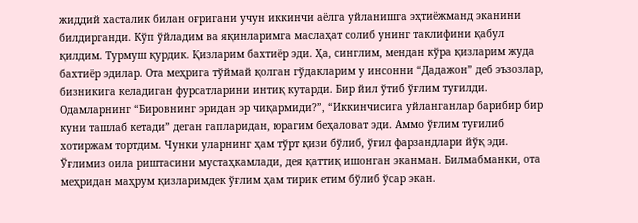жиддий хасталик билан оғригани учун иккинчи аёлга уйланишга эҳтиёжманд эканини билдирганди. Кўп ўйладим ва яқинларимга маслаҳат солиб унинг таклифини қабул қилдим. Турмуш қурдик. Қизларим бахтиёр эди. Ҳа, синглим, мендан кўра қизларим жуда бахтиёр эдилар. Ота меҳрига тўймай қолган гўдакларим у инсонни “Дадажон” деб эъзозлар, бизникига келадиган фурсатларини интиқ кутарди. Бир йил ўтиб ўғлим туғилди. Одамларнинг “Бировнинг эридан эр чиқармиди?”, “Иккинчисига уйланганлар барибир бир куни ташлаб кетади” деган гапларидан, юрагим беҳаловат эди. Аммо ўғлим туғилиб хотиржам тортдим. Чунки уларнинг ҳам тўрт қизи бўлиб, ўғил фарзандлари йўқ эди. Ўғлимиз оила риштасини мустаҳкамлади, дея қаттиқ ишонган эканман. Билмабманки, ота меҳридан маҳрум қизларимдек ўғлим ҳам тирик етим бўлиб ўсар экан.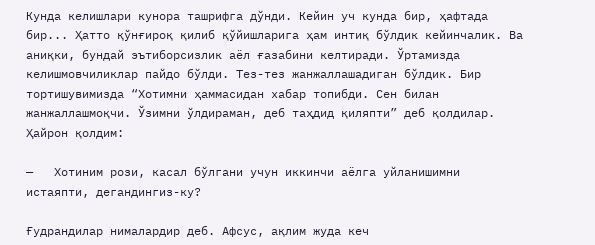Кунда келишлари кунора ташрифга дўнди. Кейин уч кунда бир, ҳафтада бир... Ҳатто қўнғироқ қилиб қўйишларига ҳам интиқ бўлдик кейинчалик. Ва аниқки, бундай эътиборсизлик аёл ғазабини келтиради. Ўртамизда келишмовчиликлар пайдо бўлди. Тез-тез жанжаллашадиган бўлдик. Бир тортишувимизда “Хотимни ҳаммасидан хабар топибди. Сен билан жанжаллашмоқчи. Ўзимни ўлдираман, деб таҳдид қиляпти” деб қолдилар. Ҳайрон қолдим:

—   Хотиним рози, касал бўлгани учун иккинчи аёлга уйланишимни истаяпти, дегандингиз-ку?

Ғудрандилар нималардир деб. Афсус, ақлим жуда кеч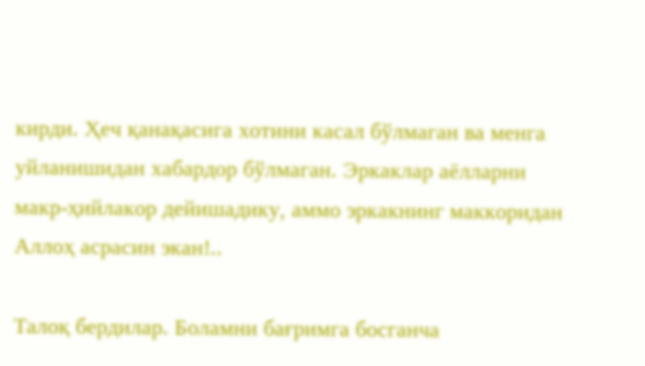кирди. Ҳеч қанақасига хотини касал бўлмаган ва менга уйланишидан хабардор бўлмаган. Эркаклар аёлларни макр-ҳийлакор дейишадику, аммо эркакнинг маккоридан Аллоҳ асрасин экан!..

Талоқ бердилар. Боламни бағримга босганча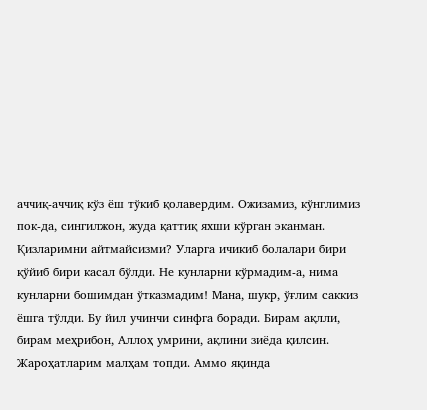аччиқ-аччиқ кўз ёш тўкиб қолавердим. Ожизамиз, кўнглимиз пок-да, сингилжон, жуда қаттиқ яхши кўрган эканман. Қизларимни айтмайсизми? Уларга ичикиб болалари бири қўйиб бири касал бўлди. Не кунларни кўрмадим-а, нима кунларни бошимдан ўтказмадим! Мана, шукр, ўғлим саккиз ёшга тўлди. Бу йил учинчи синфга боради. Бирам ақлли, бирам меҳрибон, Аллоҳ умрини, ақлини зиёда қилсин. Жароҳатларим малҳам топди. Аммо яқинда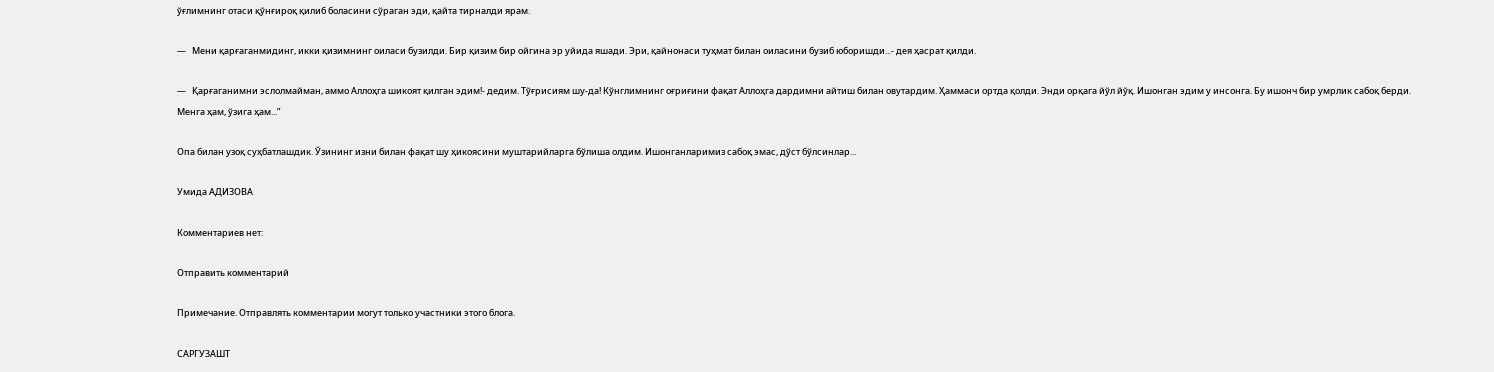ўғлимнинг отаси қўнғироқ қилиб боласини сўраган эди, қайта тирналди ярам.

—   Мени қарғаганмидинг, икки қизимнинг оиласи бузилди. Бир қизим бир ойгина эр уйида яшади. Эри, қайнонаси туҳмат билан оиласини бузиб юборишди...- дея ҳасрат қилди.

—   Қарғаганимни эслолмайман, аммо Аллоҳга шикоят қилган эдим!- дедим. Тўғрисиям шу-да! Кўнглимнинг оғриғини фақат Аллоҳга дардимни айтиш билан овутардим. Ҳаммаси ортда қолди. Энди орқага йўл йўқ. Ишонган эдим у инсонга. Бу ишонч бир умрлик сабоқ берди. Менга ҳам, ўзига ҳам...”

Опа билан узоқ суҳбатлашдик. Ўзининг изни билан фақат шу ҳикоясини муштарийларга бўлиша олдим. Ишонганларимиз сабоқ эмас, дўст бўлсинлар...

Умида АДИЗОВА

Комментариев нет:

Отправить комментарий

Примечание. Отправлять комментарии могут только участники этого блога.

САРГУЗАШТ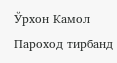Ўрхон Камол Пароход тирбанд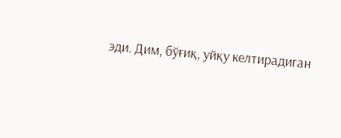эди. Дим, бўғиқ, уйқу келтирадиган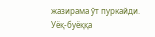жазирама ўт пуркайди. Уёқ-буёққа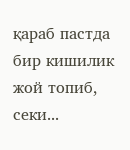қараб пастда бир кишилик жой топиб, секи...